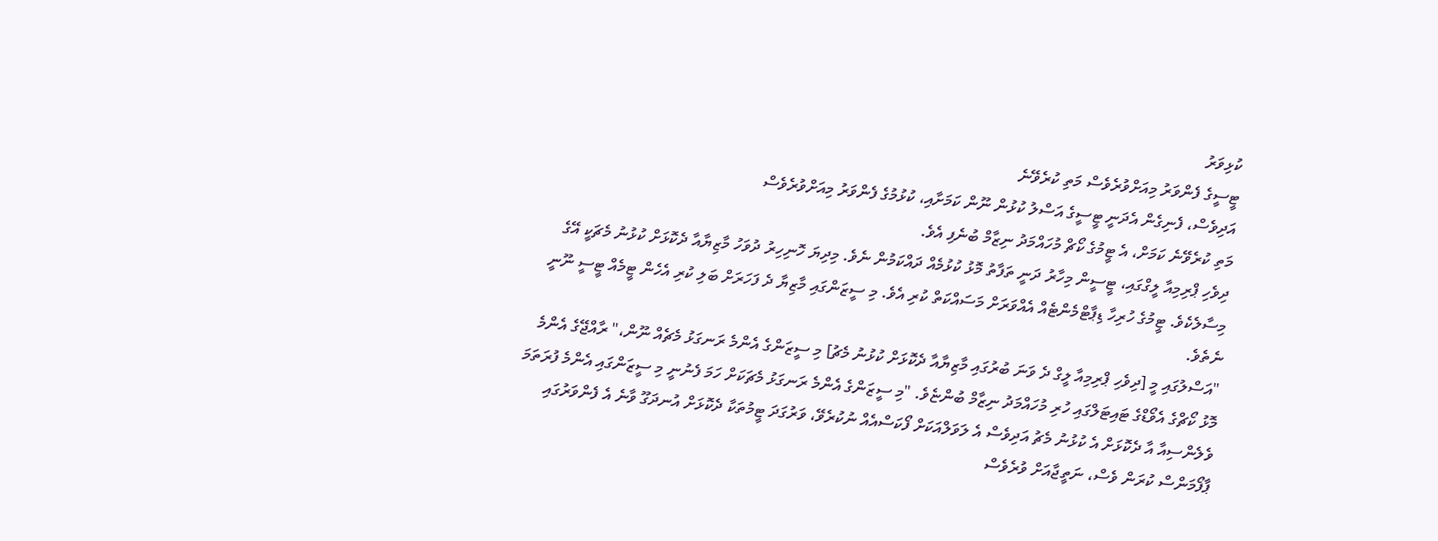ކުޅިވަރު
ޓީސީގެ ފެންވަރު މިއަށްވުރެވެސް މަތި ކުރެވޭނެ
އަދިވެސް، ފެނިގެން އެދަނީ ޓީސީގެ އަސްލު ކުޅުން ނޫން ކަމަށާއި، ކުޅުމުގެ ފެންވަރު މިއަށްވުރެވެސް
މަތި ކުރެވޭނެ ކަމަށް، އެ ޓީމުގެ ކޯޗް މުހައްމަދު ނިޒާމް ބުނެފި އެވެ.
ދިވެހި ޕްރިމިއާ ލީގްގައި، ޓީސީން މިހާރު ދަނީ ތަފާތު މޮޅު ކުޅުމެއް ދައްކަމުން ނެވެ. މިދިޔަ ހޮނިހިރު ދުވަހު މާޒިޔާއާ ދެކޮޅަށް ކުޅުނު މެޗަކީ އޭގެ މިސާލެކެވެ. ޓީމުގެ ހުރިހާ ޑިޕާޓްމެންޓެއް އެއްވަރަށް މަސައްކަތް ކުރި އެވެ. މި ސީޒަންގައި މާޒިޔާ ދެ ފަހަރަށް ބަލި ކުރި އެހެން ޓީމެއް ޓީސީ ނޫނީ ނެތެވެ.
"އަސްލުގައި މީ [ދިވެހި ޕްރިމިއާ ލީގް ދެ ވަނަ ބުރުގައި މާޒިޔާއާ ދެކޮޅަށް ކުޅުނު މެޗު] މި ސީޒަންގެ އެންމެ ރަނގަޅު މެޗެއް ނޫން،" ރާއްޖޭގެ އެންމެ މޮޅު ކޯޗްގެ އެވޯޑްގެ ޓައިޓަލްގައި ހުރި މުހައްމަދު ނިޒާމް ބުންޏެވެ. "މި ސީޒަންގެ އެންމެ ރަނގަޅު މެޗަކަށް ހަމަ ފެނުނީ މި ސީޒަންގައި އެންމެ ފުރަތަމަ ވެލެންސިއާ އާ ދެކޮޅަށް އެ ކުޅުނު މެޗު އަދިވެސް އެ ލަވަލްއަކަށް ފޯކަސްއެއް ނުކުރެވޭ، ވަރުގަދަ ޓީމުތަކާ ދެކޮޅަށް އުނދަގޫ ވާނެ އެ ފެންވަރުގައި ޕާފޯމަންސް ކުރަން ވެސް، ނަތީޖާއަށް ވުރެވެސް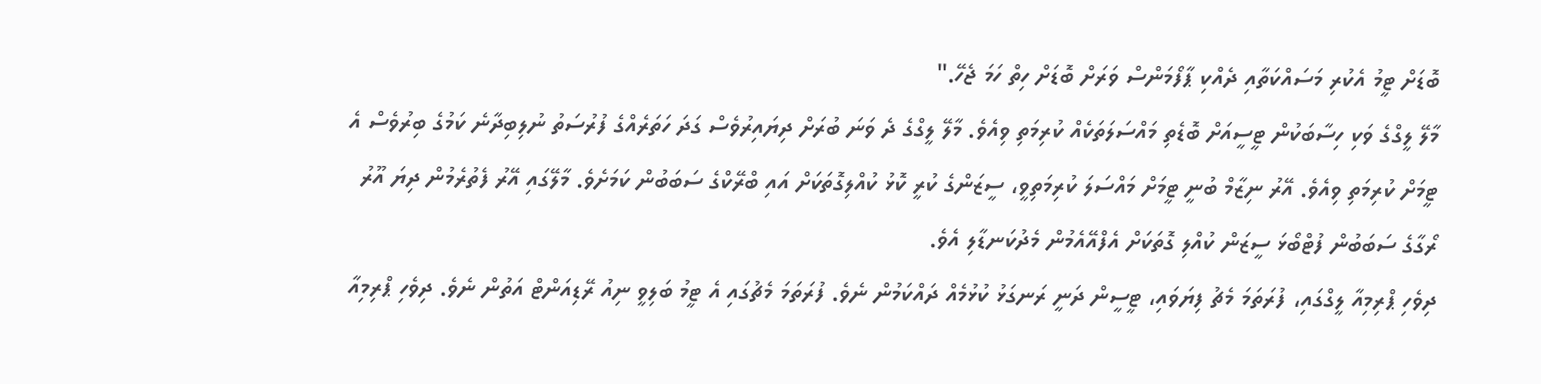ބޮޑަށް ޓީމު އެކުރި މަސައްކަތާއި ދެއްކި ޕާފޯމަންސް ވަރަށް ބޮޑަށް ހިތް ހަމަ ޖެހޭ."
މާލޭ ލީގްގެ ވަކި ހިސާބަކުން ޓީސީއަށް ބޮޑެތި މައްސަލަތަކެއް ކުރިމަތި ވިއެވެ. މާލޭ ލީގްގެ ދެ ވަނަ ބުރަށް ދިޔައިރުވެސް ގަދަ ހަތަރެއްގެ ފުރުސަތު ނުލިބިދާނެ ކަމުގެ ބިރުވެސް އެ ޓީމަށް ކުރިމަތި ވިއެވެ. އޭރު ނިޒާމް ބުނީ ޓީމަށް މައްސަލަ ކުރިމަތިވީ، ސީޒަންގެ ކުރީ ކޮޅު ކުއްލިގޮތަކަށް އައި ބްރޭކްގެ ސަބަބުން ކަމަށެވެ. މާލޭގައި އޭރު ފެތުރެމުން ދިޔަ އޫރު ރޯގާގެ ސަބަބުން ފުޓްބޯޅަ ސީޒަން ކުއްލި ގޮތަކަށް އެފްއޭއެމުން މެދުކަނޑާލި އެވެ.
ދިވެހި ޕްރިމިއާ ލީގްގައި، ފުރަތަމަ މެޗު ފިޔަވައި، ޓީސީން ދަނީ ރަނގަޅު ކުޅުމެއް ދައްކަމުން ނެވެ. ފުރަތަމަ މެޗުގައި އެ ޓީމު ބަލިވީ ނިއު ރޭޑިއަންޓް އަތުން ނެވެ. ދިވެހި ޕްރިމިއާ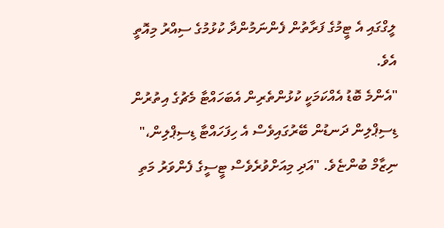ލީގްގައި އެ ޓީމުގެ ފަރާތުން ފެންނަމުންދާ ކުޅުމުގެ ސިއްރު މިއޮތީ އެވެ.
"އެންމެ ބޮޑު އެއްކަމަކީ ކުޅުންތެރިން އެބަހައްޓާ މެޗުގެ އިތުރުން ޑިސިޕްލިން ދަނޑުން ބޭރުގައިވެސް އެ ހިފަހައްޓާ ޑިސިޕްލިން،" ނިޒާމް ބުންޏެވެ. "އަދި މިއަށްވުރެވެސް ޓީސީގެ ފެންވަރު މަތި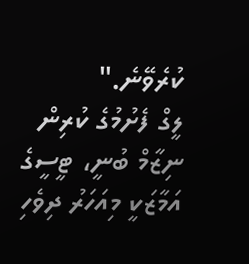ކުރެވޭނެ."
ލީގް ފެށުމުގެ ކުރިން ނިޒާމް ބުނީ، ޓީސީގެ އަމާޒަކީ މިއަހަރު ދިވެހި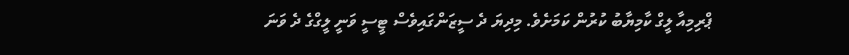ޕްރިމިއާ ލީގް ކާމިޔާބު ކުރުން ކަމަށެވެ. މިދިޔަ ދެ ސީޒަންގައިވެސް ޓީސީ ވަނީ ލީގްގެ ދެ ވަނަ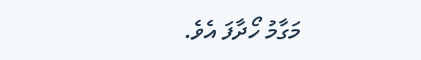މަގާމު ހޯދާފަ އެވެ.